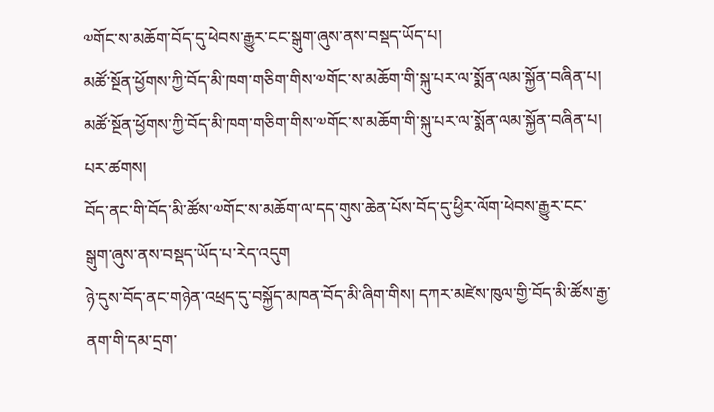༧གོང་ས་མཆོག་བོད་དུ་ཕེབས་རྒྱུར་ངང་སྒུག་ཞུས་ནས་བསྡད་ཡོད་པ།
མཚོ་སྔོན་ཕྱོགས་ཀྱི་བོད་མི་ཁག་གཅིག་གིས་༧གོང་ས་མཆོག་གི་སྐུ་པར་ལ་སྨོན་ལམ་སྐྱོན་བཞིན་པ། མཚོ་སྔོན་ཕྱོགས་ཀྱི་བོད་མི་ཁག་གཅིག་གིས་༧གོང་ས་མཆོག་གི་སྐུ་པར་ལ་སྨོན་ལམ་སྐྱོན་བཞིན་པ།
པར་ཚགས།
བོད་ནང་གི་བོད་མི་ཚོས་༧གོང་ས་མཆོག་ལ་དད་གུས་ཆེན་པོས་བོད་དུ་ཕྱིར་ལོག་ཕེབས་རྒྱུར་ངང་སྒུག་ཞུས་ནས་བསྡད་ཡོད་པ་རེད་འདུག
ཉེ་དུས་བོད་ནང་གཉེན་འཕྲད་དུ་བསྐྱོད་མཁན་བོད་མི་ཞིག་གིས། དཀར་མཛེས་ཁུལ་གྱི་བོད་མི་ཚོས་རྒྱ་ནག་གི་དམ་དྲག་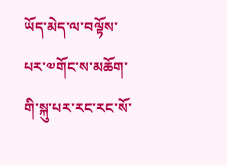ཡོད་མེད་ལ་བལྟོས་པར་༧གོང་ས་མཆོག་གི་སྐུ་པར་རང་རང་སོ་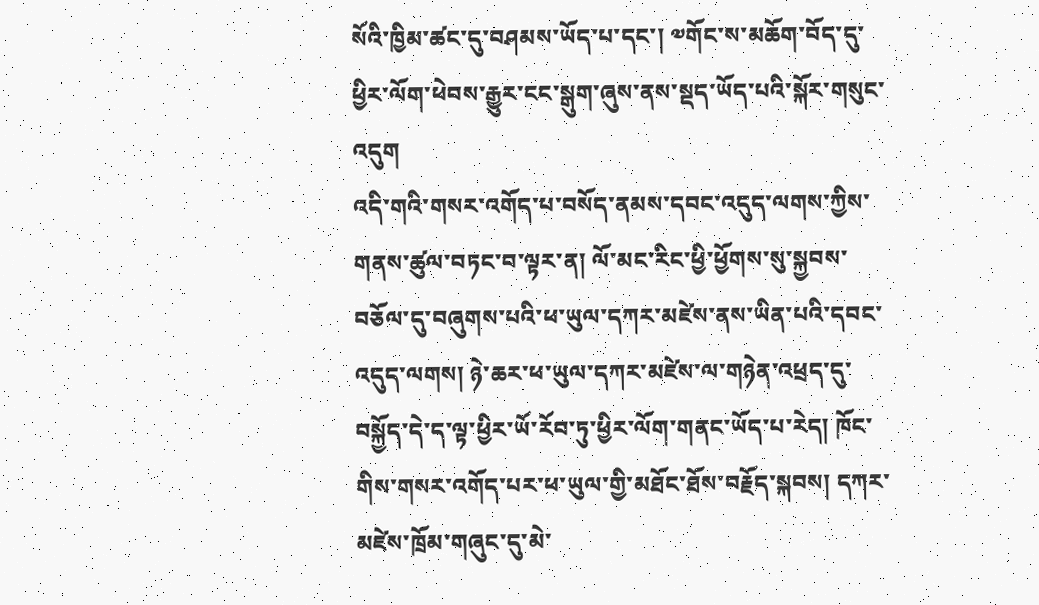སོའི་ཁྱིམ་ཚང་དུ་བཤམས་ཡོད་པ་དང་། ༧གོང་ས་མཆོག་བོད་དུ་ཕྱིར་ལོག་ཕེབས་རྒྱུར་ངང་སྒུག་ཞུས་ནས་སྡད་ཡོད་པའི་སྐོར་གསུང་འདུག
འདི་གའི་གསར་འགོད་པ་བསོད་ནམས་དབང་འདུད་ལགས་ཀྱིས་གནས་ཚུལ་བཏང་བ་ལྟར་ན། ལོ་མང་རིང་ཕྱི་ཕྱོགས་སུ་སྐྱབས་བཅོལ་དུ་བཞུགས་པའི་ཕ་ཡུལ་དཀར་མཛེས་ནས་ཡིན་པའི་དབང་འདུད་ལགས། ཉེ་ཆར་ཕ་ཡུལ་དཀར་མཛེས་ལ་གཉེན་འཕྲད་དུ་བསྐྱོད་དེ་ད་ལྟ་ཕྱིར་ཡོ་རོབ་ཏུ་ཕྱིར་ལོག་གནང་ཡོད་པ་རེད། ཁོང་གིས་གསར་འགོད་པར་ཕ་ཡུལ་གྱི་མཐོང་ཐོས་བརྗོད་སྐབས། དཀར་མཛེས་ཁྲོམ་གཞུང་དུ་མེ་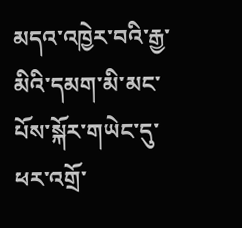མདའ་འཁྱེར་བའི་རྒྱ་མིའི་དམག་མི་མང་པོས་སྐོར་གཡེང་དུ་ཕར་འགྲོ་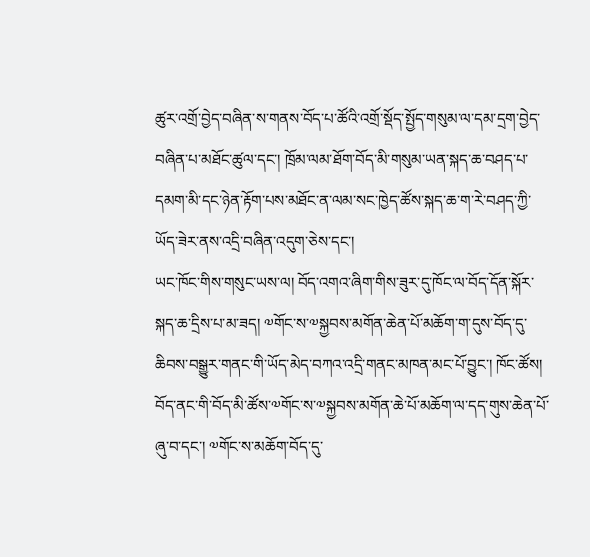ཚུར་འགྲོ་བྱེད་བཞིན་ས་གནས་བོད་པ་ཚོའི་འགྲོ་སྡོད་སྤྱོད་གསུམ་ལ་དམ་དྲག་བྱེད་བཞིན་པ་མཐོང་ཚུལ་དང་། ཁྲོམ་ལམ་ཐོག་བོད་མི་གསུམ་ཡན་སྐད་ཆ་བཤད་པ་དམག་མི་དང་ཉེན་རྟོག་པས་མཐོང་ན་ལམ་སང་ཁྱེད་ཚོས་སྐད་ཆ་ག་རེ་བཤད་ཀྱི་ཡོད་ཟེར་ནས་འདྲི་བཞིན་འདུག་ཅེས་དང་།
ཡང་ཁོང་གིས་གསུང་ཡས་ལ། བོད་འགའ་ཞིག་གིས་ཟུར་དུ་ཁོང་ལ་བོད་དོན་སྐོར་སྐད་ཆ་དྲིས་པ་མ་ཟད། ༧གོང་ས་༧སྐྱབས་མགོན་ཆེན་པོ་མཆོག་ག་དུས་བོད་དུ་ཆིབས་བསྒྱུར་གནང་གི་ཡོད་མེད་བཀའ་འདྲི་གནང་མཁན་མང་པོ་བྱུང་། ཁོང་ཚོས། བོད་ནང་གི་བོད་མི་ཚོས་༧གོང་ས་༧སྐྱབས་མགོན་ཆེ་པོ་མཆོག་ལ་དད་གུས་ཆེན་པོ་ཞུ་བ་དང་། ༧གོང་ས་མཆོག་བོད་དུ་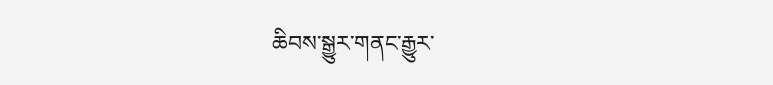ཆིབས་སྒྱུར་གནང་རྒྱུར་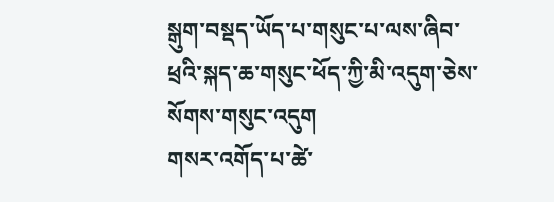སྒུག་བསྡད་ཡོད་པ་གསུང་པ་ལས་ཞིབ་ཕྲའི་སྐད་ཆ་གསུང་ཕོད་ཀྱི་མི་འདུག་ཅེས་སོགས་གསུང་འདུག
གསར་འགོད་པ་ཚེ་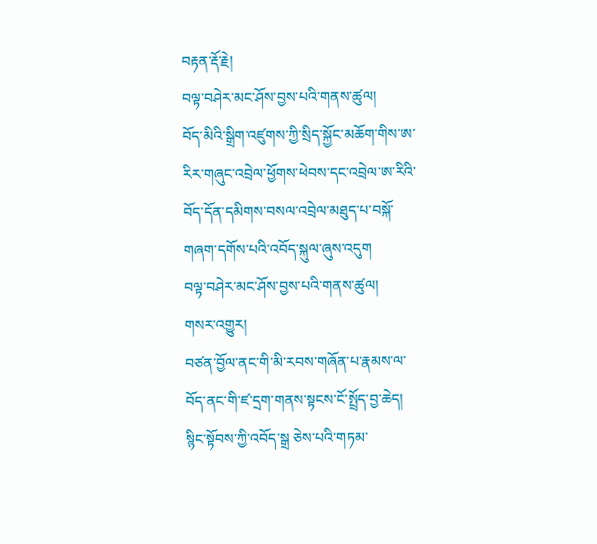བརྟན་རྡོ་རྗེ།
བལྟ་བཤེར་མང་ཤོས་བྱས་པའི་གནས་ཚུལ།
བོད་མིའི་སྒྲིག་འཛུགས་ཀྱི་སྲིད་སྐྱོང་མཆོག་གིས་ཨ་རིར་གཞུང་འབྲེལ་ཕྱོགས་ཕེབས་དང་འབྲེལ་ཨ་རིའི་བོད་དོན་དམིགས་བསལ་འབྲེལ་མཐུད་པ་བསྐོ་གཞག་དགོས་པའི་འབོད་སྐུལ་ཞུས་འདུག
བལྟ་བཤེར་མང་ཤོས་བྱས་པའི་གནས་ཚུལ།
གསར་འགྱུར།
བཙན་བྱོལ་ནང་གི་མི་རབས་གཞོན་པ་རྣམས་ལ་བོད་ནང་གི་ཛ་དྲག་གནས་སྟངས་ངོ་སྤྲོད་བྱ་ཆེད། སྙིང་སྟོབས་ཀྱི་འབོད་སྒྲ ཅེས་པའི་གཏམ་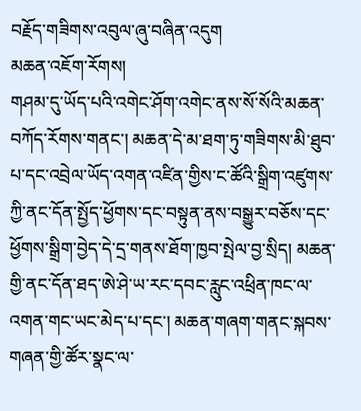བརྗོད་གཟིགས་འབུལ་ཞུ་བཞིན་འདུག
མཆན་འཇོག་རོགས།
གཤམ་དུ་ཡོད་པའི་འགེང་ཤོག་འགེང་ནས་སོ་སོའི་མཆན་བཀོད་རོགས་གནང་། མཆན་དེ་མ་ཐག་ཏུ་གཟིགས་མི་ཐུབ་པ་དང་འབྲེལ་ཡོད་འགན་འཛིན་གྱིས་ང་ཚོའི་སྒྲིག་འཛུགས་ཀྱི་ནང་དོན་སྤྱོད་ཕྱོགས་དང་བསྟུན་ནས་བསྒྱུར་བཅོས་དང་ཕྱོགས་སྒྲིག་བྱེད་དེ་དྲ་གནས་ཐོག་ཁྱབ་སྤེལ་བྱ་སྲིད། མཆན་གྱི་ནང་དོན་ཐད་ཨེ་ཤེ་ཡ་རང་དབང་རླུང་འཕྲིན་ཁང་ལ་འགན་གང་ཡང་མེད་པ་དང་། མཆན་གཞག་གནང་སྐབས་གཞན་གྱི་ཚོར་སྣང་ལ་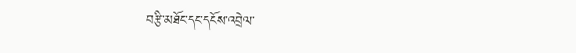བརྩི་མཐོང་དང་དངོས་འབྲེལ་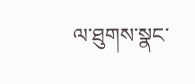ལ་ཐུགས་སྣང་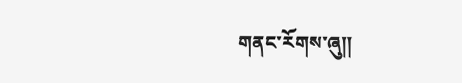གནང་རོགས་ཞུ༎